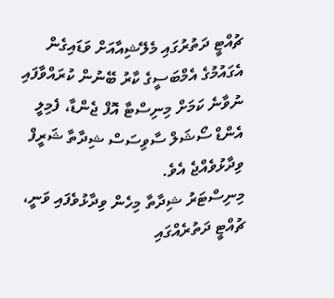ޗުއްޓީ ދަތުރުގައި މެލޭޝިއާއަށް ވަޑައިގެން އެގައުމުގެ އެމްބަސީގެ ކާރު ބޭނުން ކުރައްވާފައި ނުވާނެ ކަމަށް މިނިސްޓާ އޮފް ޖެންޑާ، ފެމިލީ އެންޑް ސޯޝަލް ސާވިސަސް ޝިދާތާ ޝަރީފް ވިދާޅުވެއްޖެ އެވެ.
މިނިސްޓަރު ޝިދާތާ މިހެން ވިދާޅުވެފައި ވަނީ، ޗުއްޓީ ދަތުރެއްގައި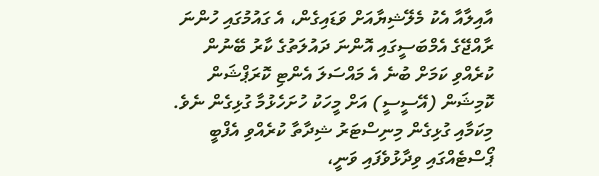އާއިލާއާ އެކު މެލޭޝިޔާއަށް ވަޑައިގެން، އެ ގައުމުގައި ހުންނަ ރާއްޖޭގެ އެމްބަސީގައި އޮންނަ ދައުލަތުގެ ކާރު ބޭނުން ކުރެއްވި ކަމަށް ބުނެ އެ މައްސަލަ އެންޓި ކޮރަޕްޝަން ކޮމިޝަން (އޭސީސީ) އަށް މީހަކު ހުށަހެޅުމާ ގުޅިގެން ނެވެ.
މިކަމާއި ގުޅިގެން މިނިސްޓަރު ޝިދާތާ ކުރެއްވި އެފްބީ ޕޯސްޓެއްގައި ވިދާޅުވެފައި ވަނީ،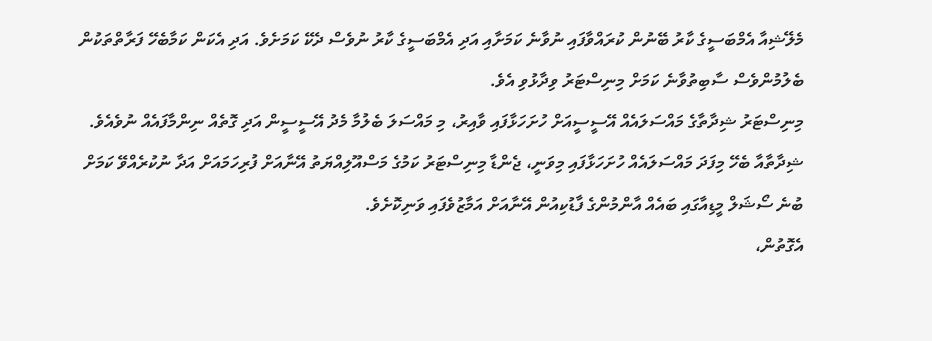މެލޭޝިއާ އެމްބަސީގެ ކާރު ބޭނުން ކުރައްވާފައި ނުވާނެ ކަމަށާއި އަދި އެމްބަސީގެ ކާރު ނުވެސް ދެކޭ ކަމަށެވެ. އަދި އެކަން ކަމާބެހޭ ފަރާތްތަކުން ބެލުމުންވެސް ސާބިތުވާނެ ކަމަށް މިނިސްޓަރު ވިދާޅުވި އެވެ.
މިނިސްޓަރު ޝިދާތާގެ މައްސަލައެއް އޭސީސީއަށް ހުށަހަޅާފައި ވާއިރު، މި މައްސަލަ ބެލުމާ މެދު އޭސީސީން އަދި ގޮތެއް ނިންމާފައެއް ނުވެއެވެ. ޝިދާތާއާ ބެހޭ މިފަދަ މައްސަލައެއް ހުށަހަޅާފައި މިވަނީ، ޖެންޑާ މިނިސްޓަރު ކަމުގެ މަސްއޫލިއްޔަތު އޭނާއަށް ފުރިހަމައަށް އަދާ ނުކުރެއްވޭ ކަމަށް ބުނެ ސޯޝަލް މީޑިއާގައި ބައެއް އާންމުންގެ ފާޑުކިއުން އޭނާއަށް އަމާޒުވެފައި ވަނިކޮށެވެ.
އެގޮތުން،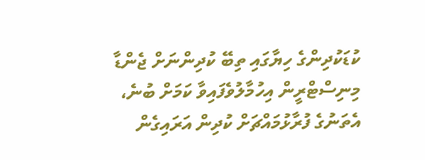ކުޑަކުދިންގެ ހިޔާގައި ތިބޭ ކުދިންނަށް ޖެންޑާ މިނިސްޓްރީން އިހުމާލުވެފައިވާ ކަމަށް ބުނެ، އެތަނުގެ ފުރާޅުމައްޗަށް ކުދިން އަރައިގެން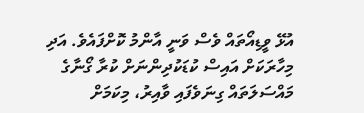އުޅޭ ވީޑިއޯތައް ވެސް ވަނީ އާންމު ކޮށްފައެވެ. އަދި މިހާރަކަށް އައިސް ކުޑަކުދިންނަށް ކުރާ ގޯނާގެ މައްސަލަތައް ގިނަވެފައި ވާއިރު، މިކަމަށް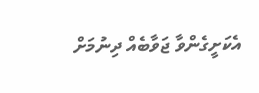އެކަށީގެންވާ ޖަވާބެއް ދިނުމަށް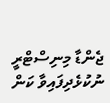ޖެންޑާ މިނިސްޓްރީ ނުކުޅެދިފައިވާ ކަން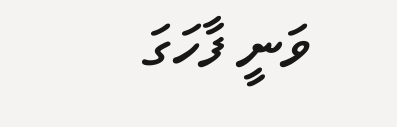ވަނީ ފާހަގަ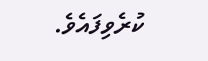ކުރެވިފައެވެ.